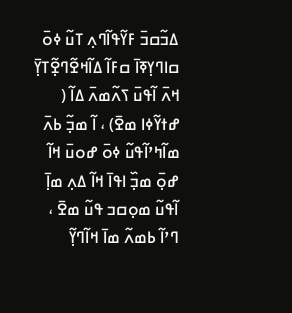ߡߏ߬ߛߏ߫ ߓߌ߬ߟߊ߬ߣߍ߲ ߠߎ߬ ߦߋ߫ ߛߊߣߌ߲ߧߊ߫ ߛߓߊ߬ ߡߊ߬ߞߐ߬ߣߐ߲߬ߠߌ߲߫ ߞߍ߫ ߊ߬ߟߎ߫ ߖߍ߬ߘߍ߫ ߡߊ߬ ( ߝߙߌ߬ߦߊ ߘߐ߫) ، ߊ߬ ߘߏ߲߬ ߕߍ߫ ߘߊ߬ߤߴߊ߬ߟߎ߬ ߦߋ߫ ߝߋߎ߫ ߞߊ߬ ߝߋ߲߫ ߘߏ߲߰ ߊߟߊ߫ ߞߊ߬ ߡߍ߲ ߘߊ߲߫ ߊ߬ߟߎ߬ ߘߋ߲ߛߏ ߟߎ߬ ߘߐ߫ ، ߣߴߊ߬ ߕߘߍ߬ ߘߊ߫ ߞߊ߬ߣߌ߲߬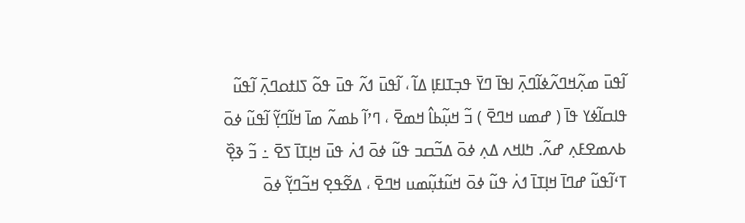ߊ߬ߟߎ߫ ߘߍ߲߬ߞߣߍ߬ߦߊ߬ߣߍ߲߫ ߊߟߊ߫ ߣߌ߫ ߟߏ߲ߠߊߓߊ߲ ߡߊ߬ ، ߊ߬ߟߎ߫ ߗߍ߬ ߟߎ߫ ߟߋ߬ ߖߊߙߋߣߍ߲߫ ߊ߬ߟߎ߬ ߟߊߛߊ߬ߦߌ ߟߊ߫ ( ߝߘߎ ߞߣߐ߫ ) ߏ߬ ߞߎ߲߬ߕߊ߮ ߞߘߐ߫ ، ߣߴߊ߬ ߕߘߍ߬ ߘߊ߫ ߞߊ߬ߣߌ߲߬ ߊ߬ߟߎ߬ ߦߋ߫ ߕߍߘߐߓߍ߲ ߝߍ߬. ߤߊߞߍ ߡߍ߲ ߦߋ߫ ߡߏ߬ߛߏ ߟߎ߬ ߦߋ߫ ߗߍ߭ ߟߎ߫ ߞߊ߲ߠߊ߫ ߖߐ߫ ߸ ߏ߬ ߢߐ߲߰ ߠߵߊ߬ߟߎ߬ ߝߣߊ߫ ߞߊ߲ߠߊ߫ ߗߍ߭ ߟߎ߬ ߦߋ߫ ߞߎ߬ߙߎ߲߬ߘߎ ߞߣߐ߫ ، ߡߐ߬ߟߐ߲ ߞߏ߬ߣߌ߲߬ ߦߋ߫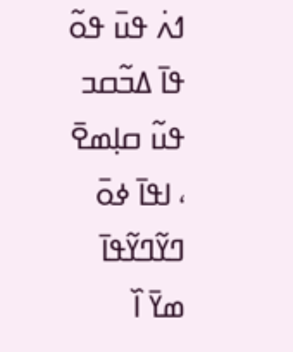ߗߍ߭ ߟߎ߫ ߟߋ߬ ߟߊ߫ ߡߏ߬ߛߏ ߟߎ߬ ߛߊ߲ߘߐ߫ ، ߊߟߊ߫ ߦߋ߫ ߣߌ߬ߣߌ߬ߟߊ߫ ߘߌ߫ ߊ߰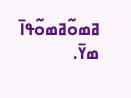ߥߘߋ߬ߥߘߋ߬ߟߊ߫ ߘߌ߫.